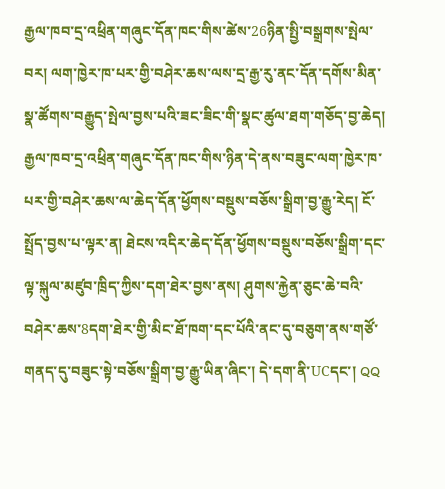རྒྱལ་ཁབ་དྲ་འཕྲིན་གཞུང་དོན་ཁང་གིས་ཚེས་26ཉིན་སྤྱི་བསྒྲགས་སྤེལ་བར། ལག་ཁྱེར་ཁ་པར་གྱི་བཤེར་ཆས་ལས་དྲ་རྒྱ་རུ་ནང་དོན་དགོས་མིན་སྣ་ཚོགས་བརྒྱུད་སྤེལ་བྱས་པའི་ཟང་ཟིང་གི་སྣང་ཚུལ་ཐག་གཅོད་བྱ་ཆེད། རྒྱལ་ཁབ་དྲ་འཕྲིན་གཞུང་དོན་ཁང་གིས་ཉིན་དེ་ནས་བཟུང་ལག་ཁྱེར་ཁ་པར་གྱི་བཤེར་ཆས་ལ་ཆེད་དོན་ཕྱོགས་བསྡུས་བཅོས་སྒྲིག་བྱ་རྒྱུ་རེད། ངོ་སྤྲོད་བྱས་པ་ལྟར་ན། ཐེངས་འདིར་ཆེད་དོན་ཕྱོགས་བསྡུས་བཅོས་སྒྲིག་དང་ལྟ་སྐུལ་མཛུབ་ཁྲིད་ཀྱིས་དག་ཐེར་བྱས་ནས། ཤུགས་རྐྱེན་ཅུང་ཆེ་བའི་བཤེར་ཆས་8དག་ཐེར་གྱི་མིང་ཐོ་ཁག་དང་པོའི་ནང་དུ་བཅུག་ནས་གཙོ་གནད་དུ་བཟུང་སྟེ་བཅོས་སྒྲིག་བྱ་རྒྱུ་ཡིན་ཞིང་། དེ་དག་ནི་UCདང་། QQ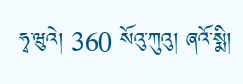ཧྭ་ཝུའེ། 360 སོའུ་ཀུའུ། ཞའོ་སྨི།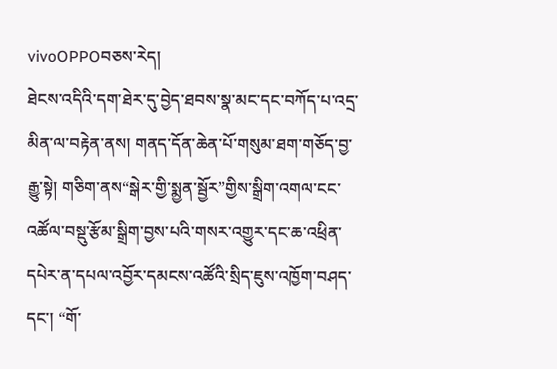vivoOPPOབཅས་རེད།
ཐེངས་འདིའི་དག་ཐེར་དུ་བྱེད་ཐབས་སྣ་མང་དང་བཀོད་པ་འདྲ་མིན་ལ་བརྟེན་ནས། གནད་དོན་ཆེན་པོ་གསུམ་ཐག་གཅོད་བྱ་རྒྱུ་སྟེ། གཅིག་ནས“སྒེར་གྱི་སྨྱན་སྦྱོར”གྱིས་སྒྲིག་འགལ་ངང་འཚོལ་བསྡུ་རྩོམ་སྒྲིག་བྱས་པའི་གསར་འགྱུར་དང་ཆ་འཕྲིན་དཔེར་ན་དཔལ་འབྱོར་དམངས་འཚོའི་སྲིད་ཇུས་འཁྱོག་བཤད་དང་། “གོ་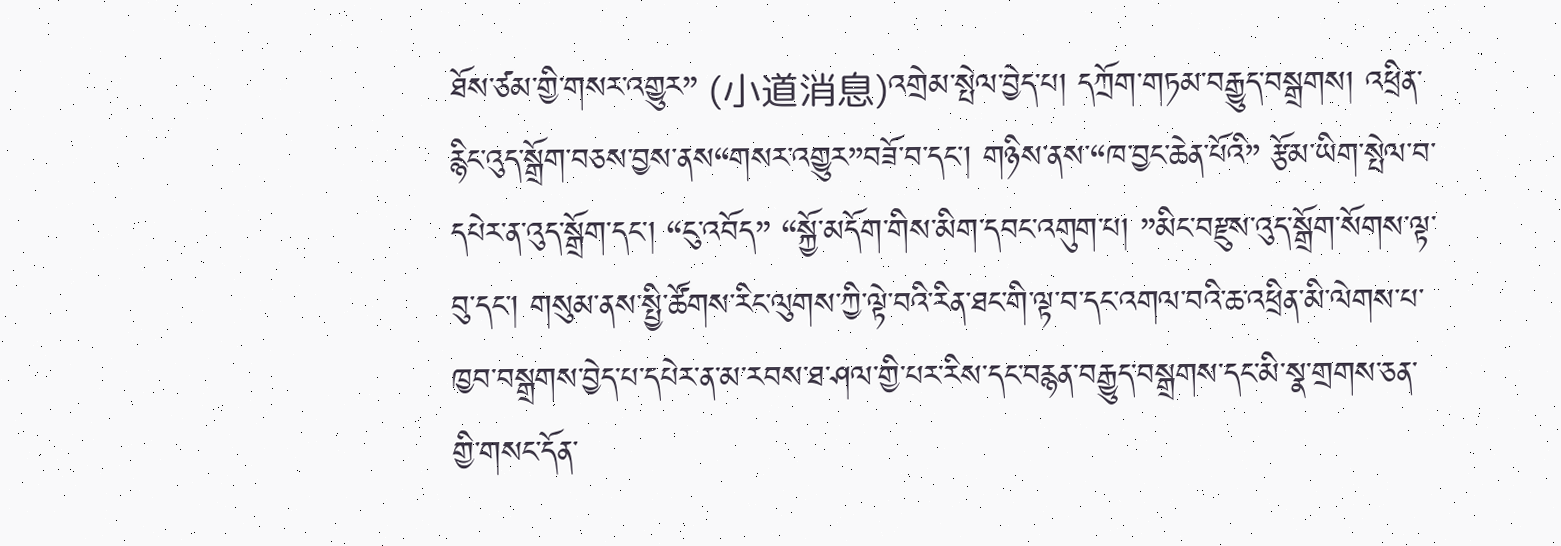ཐོས་ཙམ་གྱི་གསར་འགྱུར” (小道消息)འགྲེམ་སྤེལ་བྱེད་པ། དཀྲོག་གཏམ་བརྒྱུད་བསྒྲགས། འཕྲིན་རྙིང་འུད་སྒྲོག་བཅས་བྱས་ནས“གསར་འགྱུར”བཟོ་བ་དང་། གཉིས་ནས་“ཁ་བྱང་ཆེན་པོའི” རྩོམ་ཡིག་སྤེལ་བ་དཔེར་ན་འུད་སྒྲོག་དང་། “ངུ་འབོད” “སྐྱོ་མདོག་གིས་མིག་དབང་འགུག་པ། ”མིང་བརྫུས་འུད་སྒྲོག་སོགས་ལྟ་བུ་དང་། གསུམ་ནས་སྤྱི་ཚོགས་རིང་ལུགས་ཀྱི་ལྟེ་བའི་རིན་ཐང་གི་ལྟ་བ་དང་འགལ་བའི་ཆ་འཕྲིན་མི་ལེགས་པ་ཁྱབ་བསྒྲགས་བྱེད་པ་དཔེར་ན་མ་རབས་ཐ་ཤལ་གྱི་པར་རིས་དང་བརྙན་བརྒྱུད་བསྒྲགས་དང་མི་སྣ་གྲགས་ཅན་གྱི་གསང་དོན་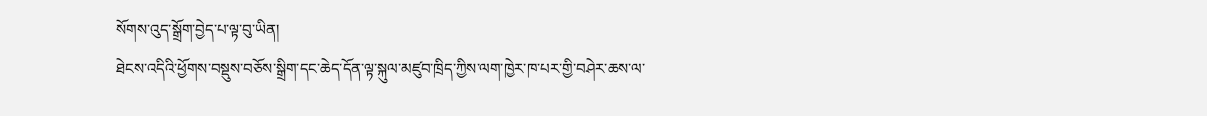སོགས་འུད་སྒྲོག་བྱེད་པ་ལྟ་བུ་ཡིན།
ཐེངས་འདིའི་ཕྱོགས་བསྡུས་བཅོས་སྒྲིག་དང་ཆེད་དོན་ལྟ་སྐུལ་མཛུབ་ཁྲིད་ཀྱིས་ལག་ཁྱེར་ཁ་པར་གྱི་བཤེར་ཆས་ལ་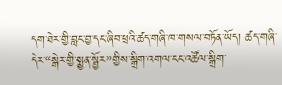དག་ཐེར་གྱི་བླང་བྱ་དང་ཞིབ་ཕྲའི་ཚད་གཞི་ཁ་གསལ་བཏོན་ཡོད། ཚད་གཞི་དེར་“སྒེར་གྱི་སྨྱན་སྦྱོར”གྱིས་སྒྲིག་འགལ་ངང་འཚོལ་སྒྲིག་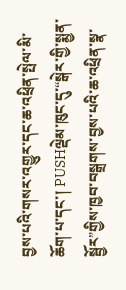བྱས་པའི་གསར་འགྱུར་དང་ཆ་འཕྲིན་སྤེལ་མི་ཆོག་པ་དང་། PUSHལྡེམ་ཁུང་དུ་“སྒེར་གྱི་སྨྱན་སྦྱོར”གྱིས་ཁྱབ་བསྒྲགས་བྱས་པའི་ཆ་འཕྲིན་སྣ་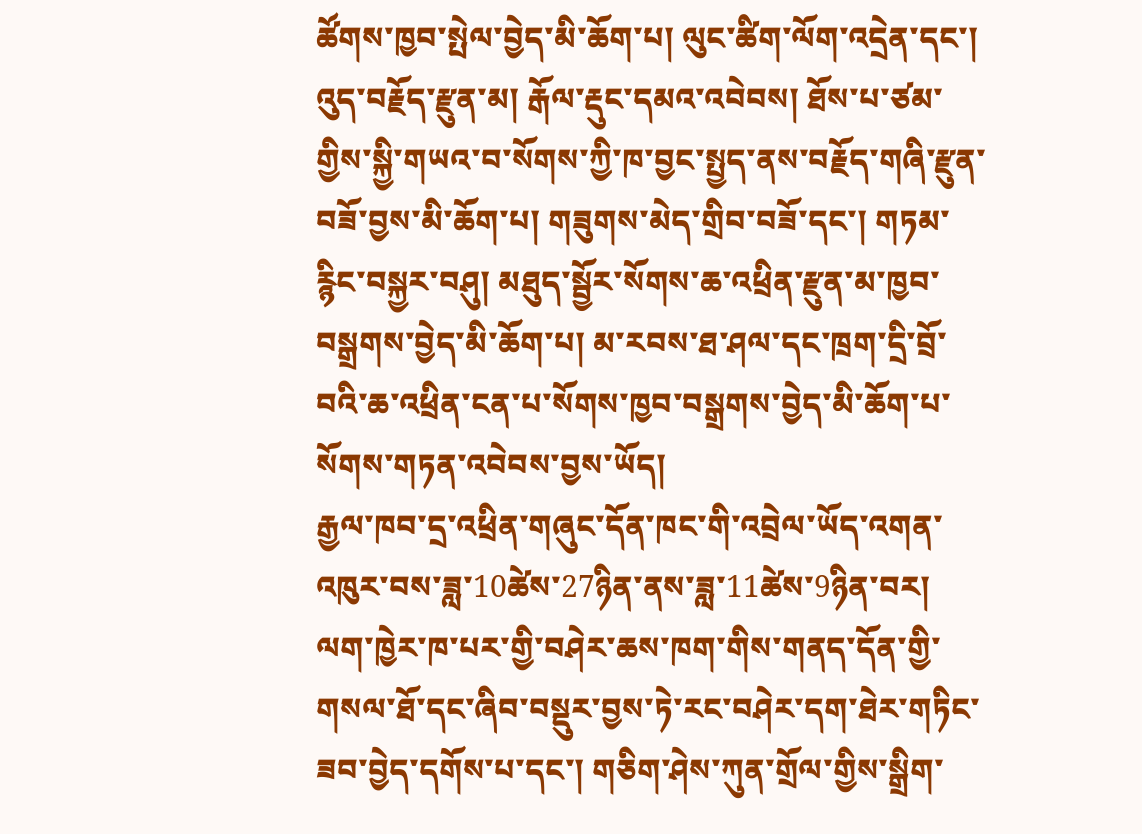ཚོགས་ཁྱབ་སྤེལ་བྱེད་མི་ཆོག་པ། ལུང་ཚིག་ལོག་འདྲེན་དང་། འུད་བརྗོད་རྫུན་མ། རྒོལ་རྡུང་དམའ་འབེབས། ཐོས་པ་ཙམ་གྱིས་སྐྱི་གཡའ་བ་སོགས་ཀྱི་ཁ་བྱང་སྤྱད་ནས་བརྗོད་གཞི་རྫུན་བཟོ་བྱས་མི་ཆོག་པ། གཟུགས་མེད་གྲིབ་བཟོ་དང་། གཏམ་རྙིང་བསྐྱར་བཤུ། མཐུད་སྦྱོར་སོགས་ཆ་འཕྲིན་རྫུན་མ་ཁྱབ་བསྒྲགས་བྱེད་མི་ཆོག་པ། མ་རབས་ཐ་ཤལ་དང་ཁྲག་དྲི་བྲོ་བའི་ཆ་འཕྲིན་ངན་པ་སོགས་ཁྱབ་བསྒྲགས་བྱེད་མི་ཆོག་པ་སོགས་གཏན་འབེབས་བྱས་ཡོད།
རྒྱལ་ཁབ་དྲ་འཕྲིན་གཞུང་དོན་ཁང་གི་འབྲེལ་ཡོད་འགན་འཁུར་བས་ཟླ་10ཚེས་27ཉིན་ནས་ཟླ་11ཚེས་9ཉིན་བར། ལག་ཁྱེར་ཁ་པར་གྱི་བཤེར་ཆས་ཁག་གིས་གནད་དོན་གྱི་གསལ་ཐོ་དང་ཞིབ་བསྡུར་བྱས་ཏེ་རང་བཤེར་དག་ཐེར་གཏིང་ཟབ་བྱེད་དགོས་པ་དང་། གཅིག་ཤེས་ཀུན་གྲོལ་གྱིས་སྒྲིག་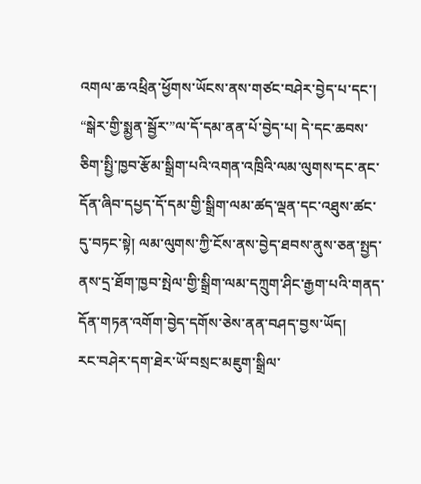འགལ་ཆ་འཕྲིན་ཕྱོགས་ཡོངས་ནས་གཙང་བཤེར་བྱེད་པ་དང་། “སྒེར་གྱི་སྨྱན་སྦྱོར་”ལ་དོ་དམ་ནན་པོ་བྱེད་པ། དེ་དང་ཆབས་ཅིག་སྤྱི་ཁྱབ་རྩོམ་སྒྲིག་པའི་འགན་འཁྲིའི་ལམ་ལུགས་དང་ནང་དོན་ཞིབ་དཔྱད་དོ་དམ་གྱི་སྒྲིག་ལམ་ཚད་ལྡན་དང་འཐུས་ཚང་དུ་བཏང་སྟེ། ལམ་ལུགས་ཀྱི་ངོས་ནས་བྱེད་ཐབས་ནུས་ཅན་སྤྱད་ནས་དྲ་ཐོག་ཁྱབ་སྤེལ་གྱི་སྒྲིག་ལམ་དཀྲུག་ཤིང་རྒྱག་པའི་གནད་དོན་གཏན་འགོག་བྱེད་དགོས་ཅེས་ནན་བཤད་བྱས་ཡོད།
རང་བཤེར་དག་ཐེར་ཡོ་བསྲང་མཇུག་སྒྲིལ་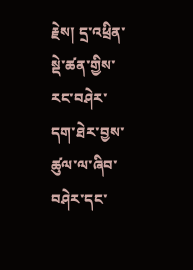རྗེས། དྲ་འཕྲིན་སྡེ་ཚན་གྱིས་རང་བཤེར་དག་ཐེར་བྱས་ཚུལ་ལ་ཞིབ་བཤེར་དང་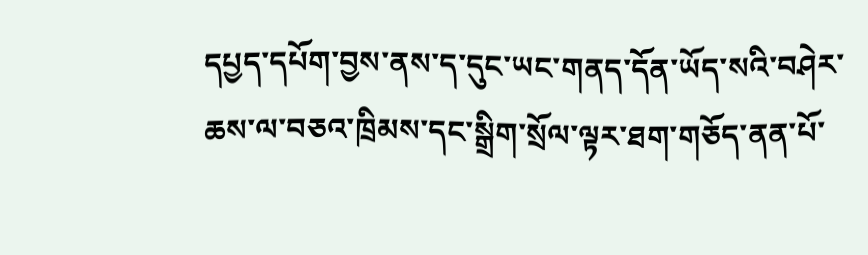དཔྱད་དཔོག་བྱས་ནས་ད་དུང་ཡང་གནད་དོན་ཡོད་སའི་བཤེར་ཆས་ལ་བཅའ་ཁྲིམས་དང་སྒྲིག་སྲོལ་ལྟར་ཐག་གཅོད་ནན་པོ་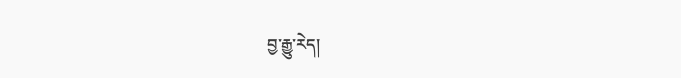བྱ་རྒྱུ་རེད།